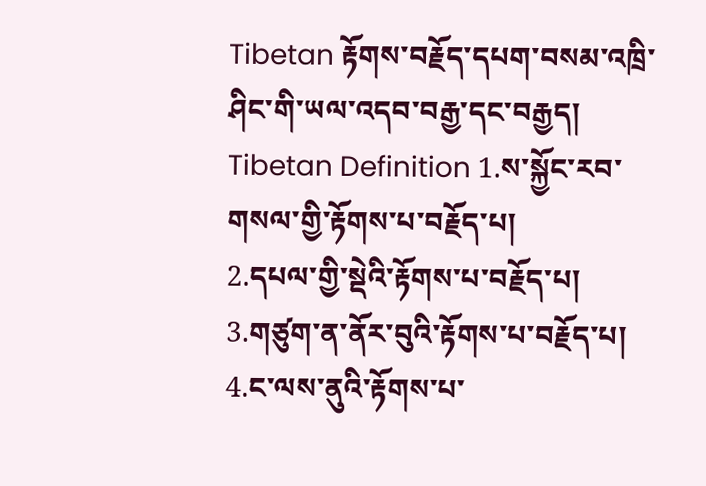Tibetan རྟོགས་བརྗོད་དཔག་བསམ་འཁྲི་ཤིང་གི་ཡལ་འདབ་བརྒྱ་དང་བརྒྱད།
Tibetan Definition 1.ས་སྐྱོང་རབ་གསལ་གྱི་རྟོགས་པ་བརྗོད་པ།
2.དཔལ་གྱི་སྡེའི་རྟོགས་པ་བརྗོད་པ། 3.གཙུག་ན་ནོར་བུའི་རྟོགས་པ་བརྗོད་པ། 4.ང་ལས་ནུའི་རྟོགས་པ་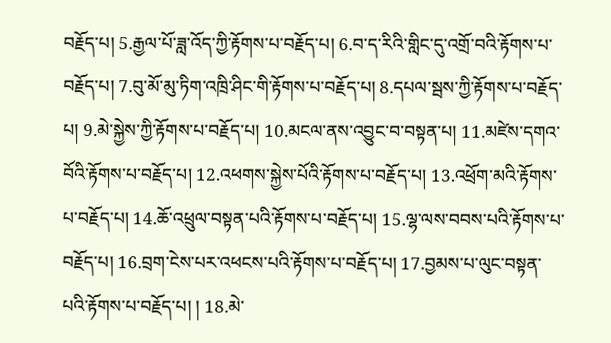བརྗོད་པ། 5.རྒྱལ་པོ་ཟླ་འོད་ཀྱི་རྟོགས་པ་བརྗོད་པ། 6.བ་ད་རིའི་གླིང་དུ་འགྲོ་བའི་རྟོགས་པ་བརྗོད་པ། 7.བུ་མོ་མུ་ཏིག་འཁྲི་ཤིང་གི་རྟོགས་པ་བརྗོད་པ། 8.དཔལ་སྦས་ཀྱི་རྟོགས་པ་བརྗོད་པ། 9.མེ་སྐྱེས་ཀྱི་རྟོགས་པ་བརྗོད་པ། 10.མངལ་ནས་འབྱུང་བ་བསྟན་པ། 11.མཛེས་དགའ་བོའི་རྟོགས་པ་བརྗོད་པ། 12.འཕགས་སྐྱེས་པོའི་རྟོགས་པ་བརྗོད་པ། 13.འཕྲོག་མའི་རྟོགས་པ་བརྗོད་པ། 14.ཆོ་འཕྲུལ་བསྟན་པའི་རྟོགས་པ་བརྗོད་པ། 15.ལྷ་ལས་བབས་པའི་རྟོགས་པ་བརྗོད་པ། 16.བྲག་ངེས་པར་འཕངས་པའི་རྟོགས་པ་བརྗོད་པ། 17.བྱམས་པ་ལུང་བསྟན་པའི་རྟོགས་པ་བརྗོད་པ། ། 18.མེ་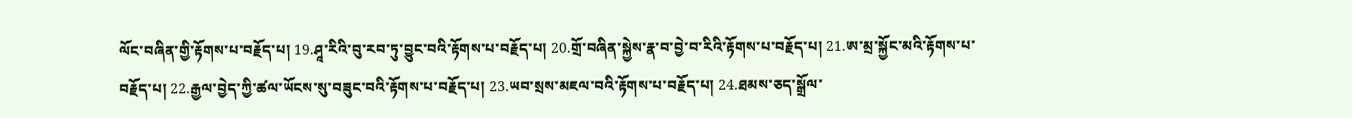ལོང་བཞིན་གྱི་རྟོགས་པ་བརྗོད་པ། 19.ཤཱ་རིའི་བུ་རབ་ཏུ་བྱུང་བའི་རྟོགས་པ་བརྗོད་པ། 20.གྲོ་བཞིན་སྐྱེས་རྣ་བ་བྱེ་བ་རིའི་རྟོགས་པ་བརྗོད་པ། 21.ཨ་མྲ་སྐྱོང་མའི་རྟོགས་པ་བརྗོད་པ། 22.རྒྱལ་བྱེད་ཀྱི་ཚལ་ཡོངས་སུ་བཟུང་བའི་རྟོགས་པ་བརྗོད་པ། 23.ཡབ་སྲས་མཇལ་བའི་རྟོགས་པ་བརྗོད་པ། 24.ཐམས་ཅད་སྒྲོལ་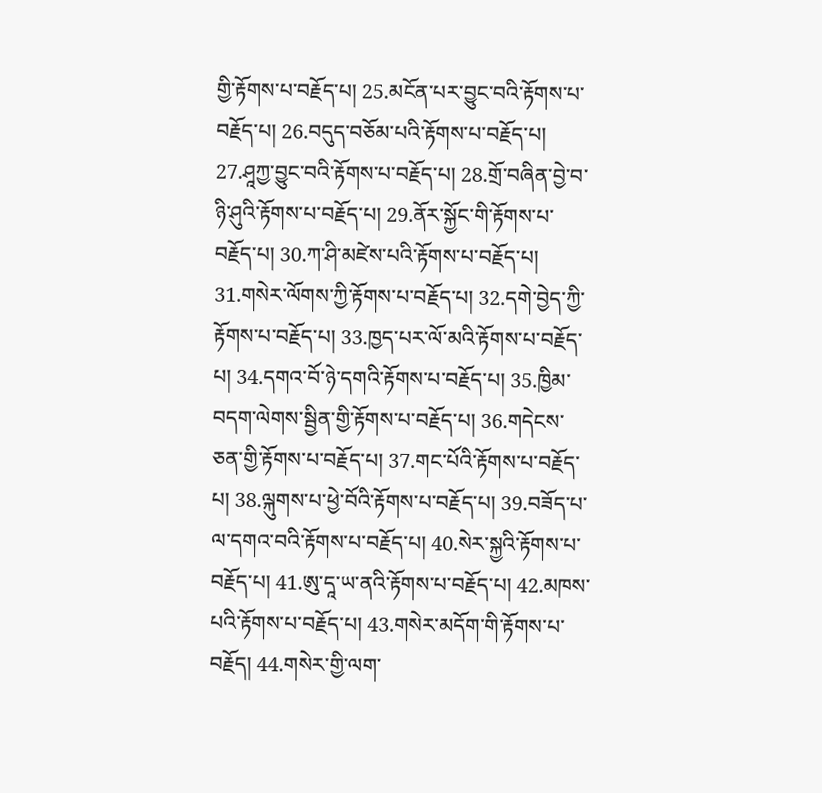གྱི་རྟོགས་པ་བརྗོད་པ། 25.མངོན་པར་བྱུང་བའི་རྟོགས་པ་བརྗོད་པ། 26.བདུད་བཅོམ་པའི་རྟོགས་པ་བརྗོད་པ། 27.ཤཱཀྱ་བྱུང་བའི་རྟོགས་པ་བརྗོད་པ། 28.གྲོ་བཞིན་བྱེ་བ་ཉི་ཤུའི་རྟོགས་པ་བརྗོད་པ། 29.ནོར་སྐྱོང་གི་རྟོགས་པ་བརྗོད་པ། 30.ཀ་ཤི་མཛེས་པའི་རྟོགས་པ་བརྗོད་པ། 31.གསེར་ལོགས་ཀྱི་རྟོགས་པ་བརྗོད་པ། 32.དགེ་བྱེད་ཀྱི་རྟོགས་པ་བརྗོད་པ། 33.ཁྱད་པར་ལོ་མའི་རྟོགས་པ་བརྗོད་པ། 34.དགའ་བོ་ཉེ་དགའི་རྟོགས་པ་བརྗོད་པ། 35.ཁྱིམ་བདག་ལེགས་སྦྱིན་གྱི་རྟོགས་པ་བརྗོད་པ། 36.གདེངས་ཅན་གྱི་རྟོགས་པ་བརྗོད་པ། 37.གང་པོའི་རྟོགས་པ་བརྗོད་པ། 38.ལྐུགས་པ་ཕྱེ་བོའི་རྟོགས་པ་བརྗོད་པ། 39.བཟོད་པ་ལ་དགའ་བའི་རྟོགས་པ་བརྗོད་པ། 40.སེར་སྐྱའི་རྟོགས་པ་བརྗོད་པ། 41.ཨུ་དཱ་ཡ་ནའི་རྟོགས་པ་བརྗོད་པ། 42.མཁས་པའི་རྟོགས་པ་བརྗོད་པ། 43.གསེར་མདོག་གི་རྟོགས་པ་བརྗོད། 44.གསེར་གྱི་ལག་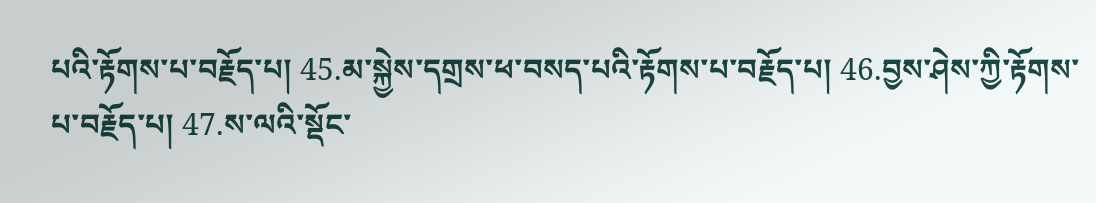པའི་རྟོགས་པ་བརྗོད་པ། 45.མ་སྐྱེས་དགྲས་ཕ་བསད་པའི་རྟོགས་པ་བརྗོད་པ། 46.བྱས་ཤེས་ཀྱི་རྟོགས་པ་བརྗོད་པ། 47.ས་ལའི་སྡོང་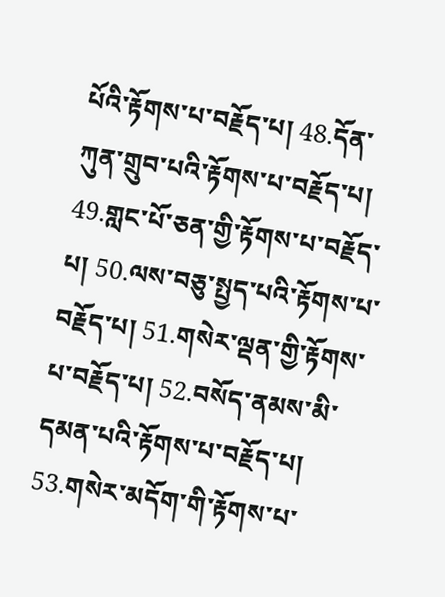པོའི་རྟོགས་པ་བརྗོད་པ། 48.དོན་ཀུན་གྲུབ་པའི་རྟོགས་པ་བརྗོད་པ། 49.གླང་པོ་ཅན་གྱི་རྟོགས་པ་བརྗོད་པ། 50.ལས་བཅུ་སྤྱད་པའི་རྟོགས་པ་བརྗོད་པ། 51.གསེར་ལྡན་གྱི་རྟོགས་པ་བརྗོད་པ། 52.བསོད་ནམས་མི་དམན་པའི་རྟོགས་པ་བརྗོད་པ། 53.གསེར་མདོག་གི་རྟོགས་པ་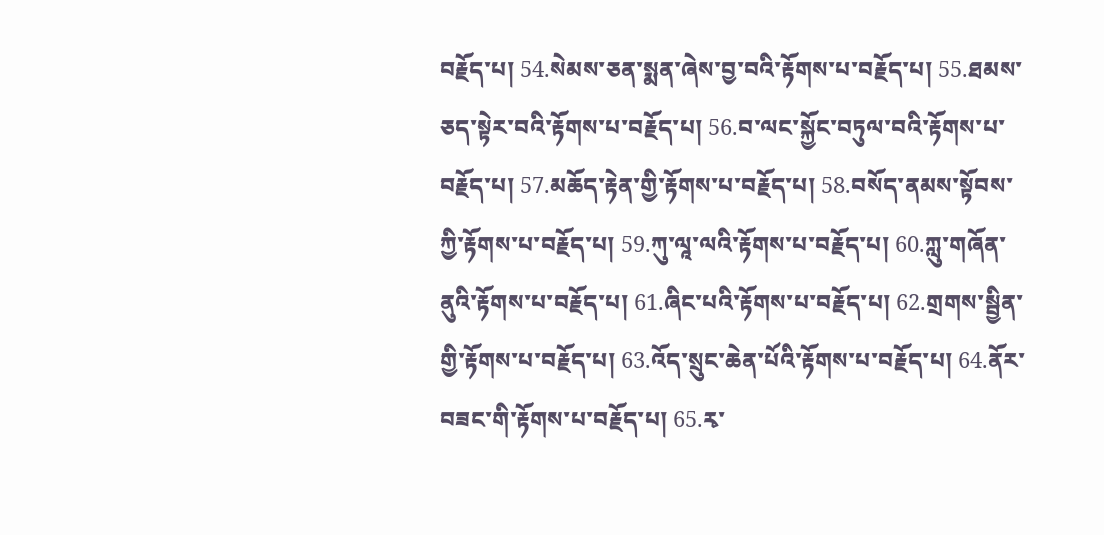བརྗོད་པ། 54.སེམས་ཅན་སྨན་ཞེས་བྱ་བའི་རྟོགས་པ་བརྗོད་པ། 55.ཐམས་ཅད་སྟེར་བའི་རྟོགས་པ་བརྗོད་པ། 56.བ་ལང་སྐྱོང་བཏུལ་བའི་རྟོགས་པ་བརྗོད་པ། 57.མཆོད་རྟེན་གྱི་རྟོགས་པ་བརྗོད་པ། 58.བསོད་ནམས་སྟོབས་ཀྱི་རྟོགས་པ་བརྗོད་པ། 59.ཀུ་ལཱ་ལའི་རྟོགས་པ་བརྗོད་པ། 60.ཀླུ་གཞོན་ནུའི་རྟོགས་པ་བརྗོད་པ། 61.ཞིང་པའི་རྟོགས་པ་བརྗོད་པ། 62.གྲགས་སྦྱིན་གྱི་རྟོགས་པ་བརྗོད་པ། 63.འོད་སྲུང་ཆེན་པོའི་རྟོགས་པ་བརྗོད་པ། 64.ནོར་བཟང་གི་རྟོགས་པ་བརྗོད་པ། 65.རྭ་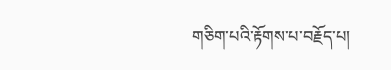གཅིག་པའི་རྟོགས་པ་བརྗོད་པ།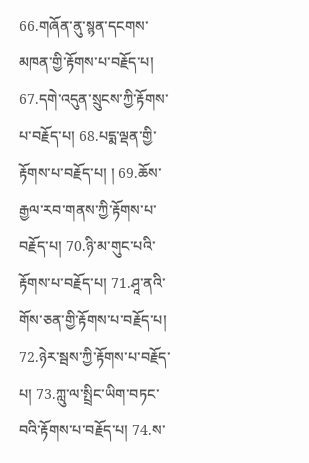66.གཞོན་ནུ་སྙན་དངགས་མཁན་གྱི་རྟོགས་པ་བརྗོད་པ། 67.དགེ་འདུན་སྲུངས་ཀྱི་རྟོགས་པ་བརྗོད་པ། 68.པདྨ་ལྡན་གྱི་རྟོགས་པ་བརྗོད་པ། ། 69.ཆོས་རྒྱལ་རབ་གནས་ཀྱི་རྟོགས་པ་བརྗོད་པ། 70.ཉི་མ་གུང་པའི་རྟོགས་པ་བརྗོད་པ། 71.ཤཱ་ནའི་གོས་ཅན་གྱི་རྟོགས་པ་བརྗོད་པ། 72.ཉེར་སྦས་ཀྱི་རྟོགས་པ་བརྗོད་པ། 73.ཀླུ་ལ་སྤྲིང་ཡིག་བཏང་བའི་རྟོགས་པ་བརྗོད་པ། 74.ས་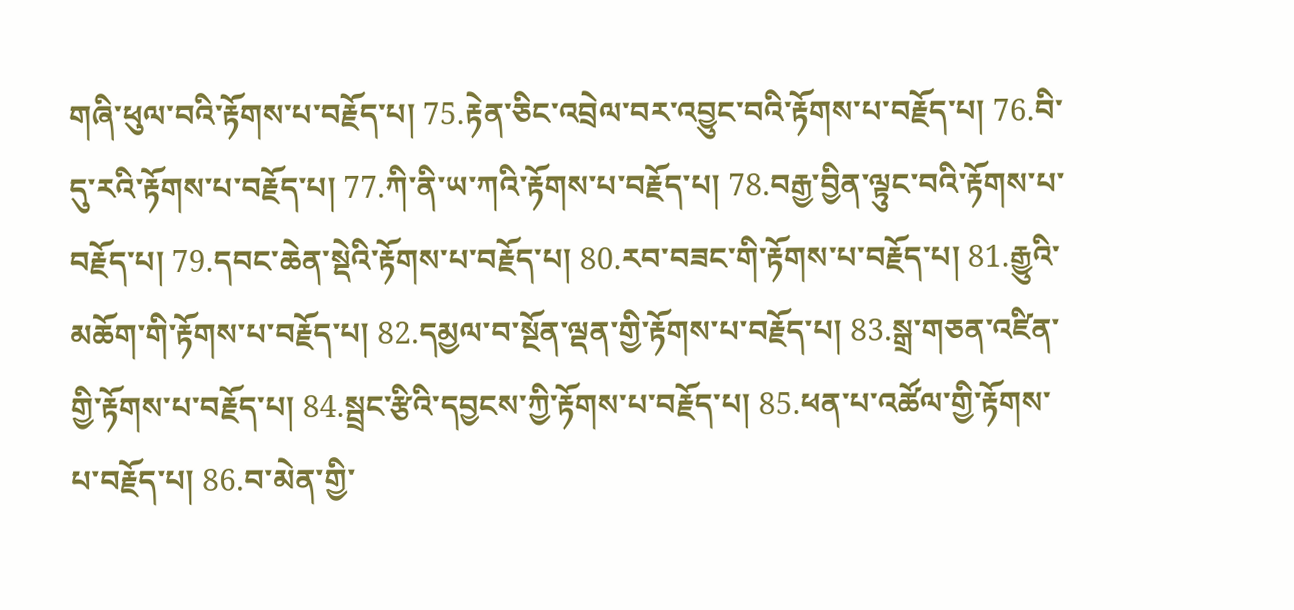གཞི་ཕུལ་བའི་རྟོགས་པ་བརྗོད་པ། 75.རྟེན་ཅིང་འབྲེལ་བར་འབྱུང་བའི་རྟོགས་པ་བརྗོད་པ། 76.བི་དུ་རའི་རྟོགས་པ་བརྗོད་པ། 77.ཀི་ནི་ཡ་ཀའི་རྟོགས་པ་བརྗོད་པ། 78.བརྒྱ་བྱིན་ལྟུང་བའི་རྟོགས་པ་བརྗོད་པ། 79.དབང་ཆེན་སྡེའི་རྟོགས་པ་བརྗོད་པ། 80.རབ་བཟང་གི་རྟོགས་པ་བརྗོད་པ། 81.རྒྱུའི་མཆོག་གི་རྟོགས་པ་བརྗོད་པ། 82.དམྱལ་བ་སྔོན་ལྡན་གྱི་རྟོགས་པ་བརྗོད་པ། 83.སྒྲ་གཅན་འཛིན་གྱི་རྟོགས་པ་བརྗོད་པ། 84.སྦྲང་རྩིའི་དབྱངས་ཀྱི་རྟོགས་པ་བརྗོད་པ། 85.ཕན་པ་འཚོལ་གྱི་རྟོགས་པ་བརྗོད་པ། 86.བ་མེན་གྱི་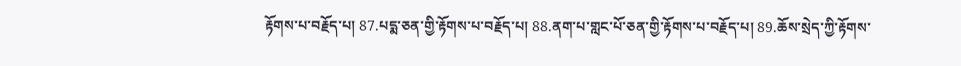རྟོགས་པ་བརྗོད་པ། 87.པདྨ་ཅན་གྱི་རྟོགས་པ་བརྗོད་པ། 88.ནག་པ་གླང་པོ་ཅན་གྱི་རྟོགས་པ་བརྗོད་པ། 89.ཆོས་སྲེད་ཀྱི་རྟོགས་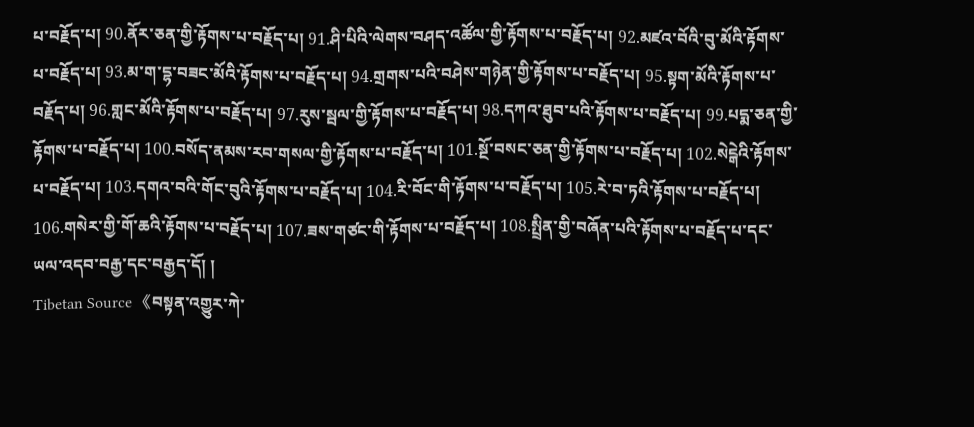པ་བརྗོད་པ། 90.ནོར་ཅན་གྱི་རྟོགས་པ་བརྗོད་པ། 91.ཤི་པིའི་ལེགས་བཤད་འཚོལ་གྱི་རྟོགས་པ་བརྗོད་པ། 92.མཛའ་བོའི་བུ་མོའི་རྟོགས་པ་བརྗོད་པ། 93.མ་ག་དྷ་བཟང་མོའི་རྟོགས་པ་བརྗོད་པ། 94.གྲགས་པའི་བཤེས་གཉེན་གྱི་རྟོགས་པ་བརྗོད་པ། 95.སྟག་མོའི་རྟོགས་པ་བརྗོད་པ། 96.གླང་མོའི་རྟོགས་པ་བརྗོད་པ། 97.རུས་སྦལ་གྱི་རྟོགས་པ་བརྗོད་པ། 98.དཀའ་ཐུབ་པའི་རྟོགས་པ་བརྗོད་པ། 99.པདྨ་ཅན་གྱི་རྟོགས་པ་བརྗོད་པ། 100.བསོད་ནམས་རབ་གསལ་གྱི་རྟོགས་པ་བརྗོད་པ། 101.སྔོ་བསང་ཅན་གྱི་རྟོགས་པ་བརྗོད་པ། 102.སེངྒེའི་རྟོགས་པ་བརྗོད་པ། 103.དགའ་བའི་གོང་བུའི་རྟོགས་པ་བརྗོད་པ། 104.རི་བོང་གི་རྟོགས་པ་བརྗོད་པ། 105.རེ་བ་ཏའི་རྟོགས་པ་བརྗོད་པ། 106.གསེར་གྱི་གོ་ཆའི་རྟོགས་པ་བརྗོད་པ། 107.ཟས་གཙང་གི་རྟོགས་པ་བརྗོད་པ། 108.སྤྲིན་གྱི་བཞོན་པའི་རྟོགས་པ་བརྗོད་པ་དང་ཡལ་འདབ་བརྒྱ་དང་བརྒྱད་དོ། །
Tibetan Source 《བསྟན་འགྱུར་ཀེ་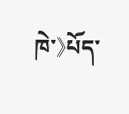ཁེ་》པོད་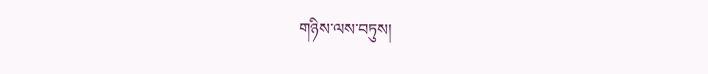གཉིས་ལས་བཏུས།